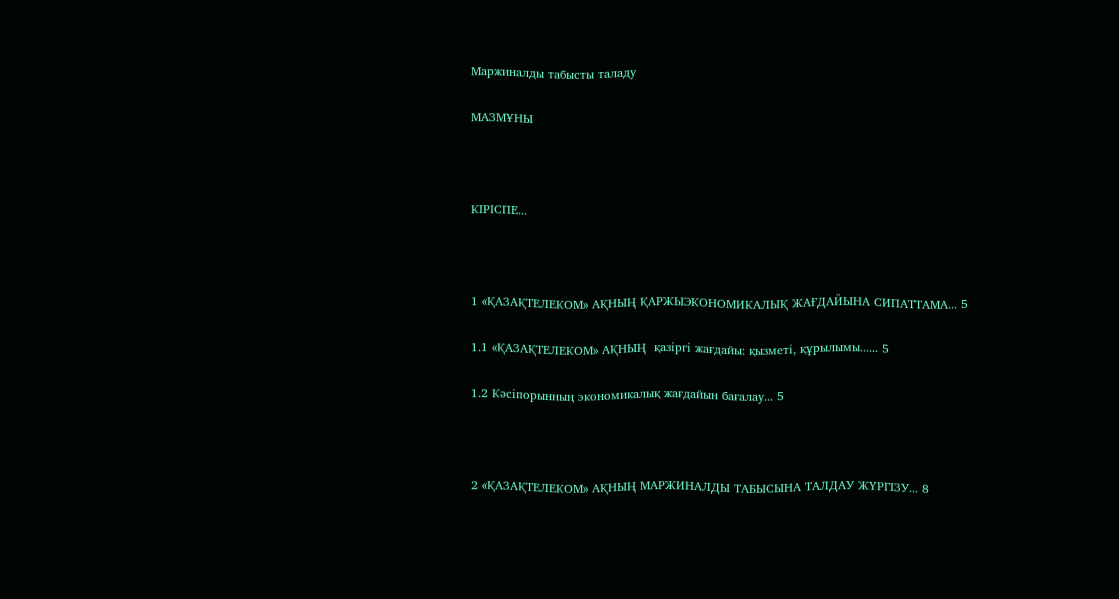Маржиналды табысты таладу

МАЗМҰНЫ



КІРІСПЕ...



1 «ҚАЗАҚТЕЛЕКОМ» АҚНЫҢ ҚАРЖЫЭКОНОМИКАЛЫҚ ЖАҒДАЙЫНА СИПАТТАМА... 5

1.1 «ҚАЗАҚТЕЛЕКОМ» АҚНЫҢ  қазіргі жағдайы: қызметі, құрылымы...... 5

1.2 Кәсіпорынның экономикалық жағдайын бағалау... 5



2 «ҚАЗАҚТЕЛЕКОМ» АҚНЫҢ МАРЖИНАЛДЫ ТАБЫСЫНА ТАЛДАУ ЖҮРГІЗУ... 8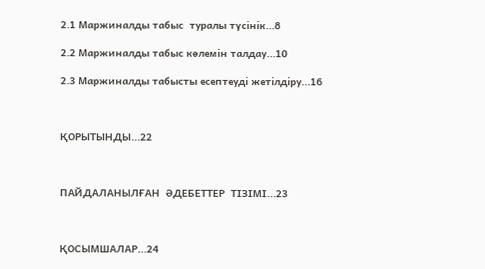2.1 Маржиналды табыс  туралы түсінік...8

2.2 Маржиналды табыс көлемін талдау...10

2.3 Маржиналды табысты есептеуді жетілдіру...16



ҚОРЫТЫНДЫ...22



ПАЙДАЛАНЫЛҒАН  ӘДЕБЕТТЕР  ТІЗІМІ...23



ҚОСЫМШАЛАР...24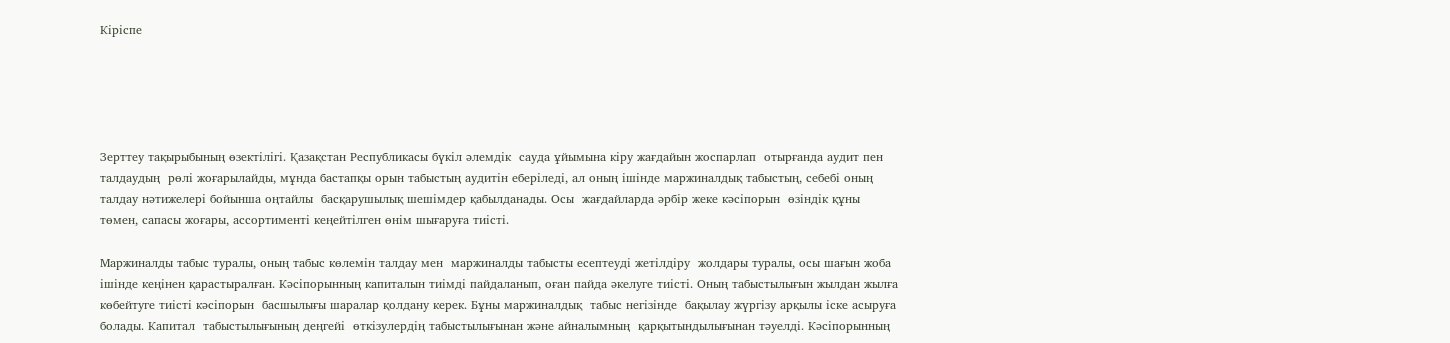Кіріспе





Зерттеу тақырыбының өзектілігі. Қазақстан Республикасы бүкіл әлемдік  сауда ұйымына кіру жағдайын жоспарлап  отырғанда аудит пен талдаудың  рөлі жоғарылайды, мұнда бастапқы орын табыстың аудитін еберіледі, ал оның ішінде маржиналдық табыстың, себебі оның талдау нәтижелері бойынша оңтайлы  басқарушылық шешімдер қабылданады. Осы  жағдайларда әрбір жеке кәсіпорын  өзіндік құны төмен, сапасы жоғары, ассортименті кеңейтілген өнім шығаруға тиісті.

Маржиналды табыс туралы, оның табыс көлемін талдау мен  маржиналды табысты есептеуді жетілдіру  жолдары туралы, осы шағын жоба ішінде кеңінен қарастыралған. Кәсіпорынның капиталын тиімді пайдаланып, оған пайда әкелуге тиісті. Оның табыстылығын жылдан жылға көбейтуге тиісті кәсіпорын  басшылығы шаралар қолдану керек. Бұны маржиналдық  табыс негізінде  бақылау жүргізу арқылы іске асыруға  болады. Капитал  табыстылығының деңгейі  өткізулердің табыстылығынан және айналымның  қарқытындылығынан тәуелді. Кәсіпорынның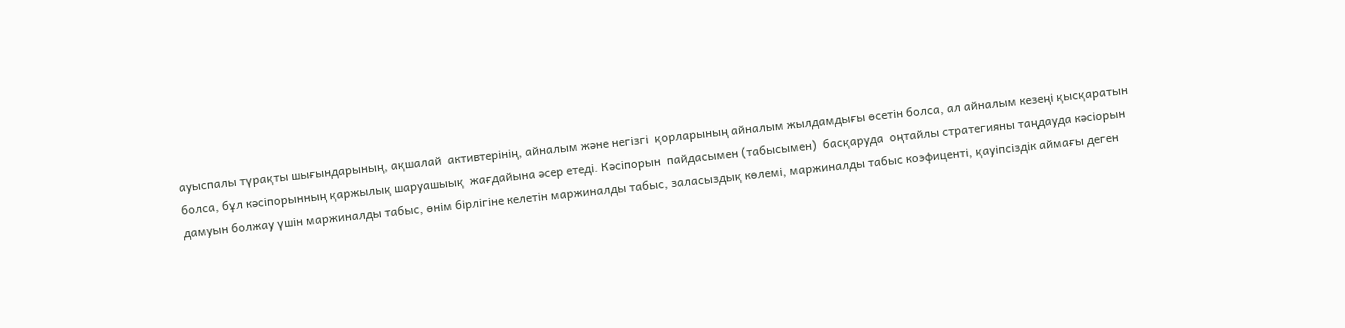ауыспалы түрақты шығындарының, ақшалай  активтерінің, айналым және негізгі  қорларының айналым жылдамдығы өсетін болса, ал айналым кезеңі қысқаратын болса, бұл кәсіпорынның қаржылық шаруашыық  жағдайына әсер етеді. Кәсіпорын  пайдасымен (табысымен)  басқаруда  оңтайлы стратегияны таңдауда кәсіорын дамуын болжау үшін маржиналды табыс, өнім бірлігіне келетін маржиналды табыс, заласыздық көлемі, маржиналды табыс коэфиценті, қауіпсіздік аймағы деген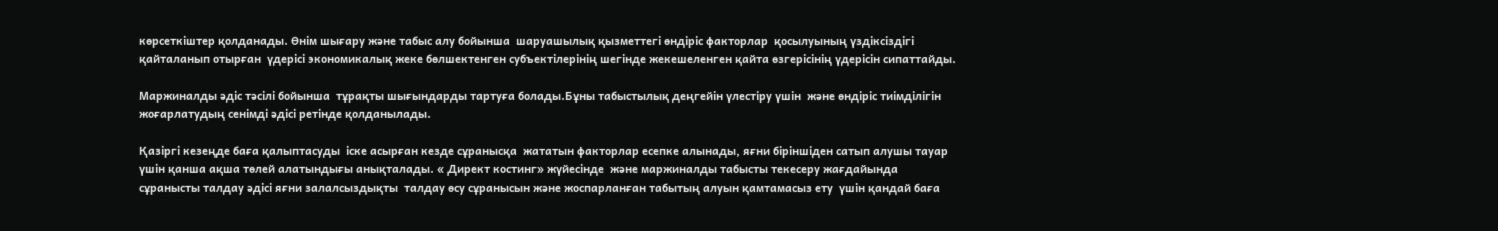көрсеткіштер қолданады. Өнім шығару және табыс алу бойынша  шаруашылық қызметтегі өндіріс факторлар  қосылуының үздіксіздігі қайталанып отырған  үдерісі экономикалық жеке бөлшектенген субъектілерінің шегінде жекешеленген қайта өзгерісінің үдерісін сипаттайды.

Маржиналды әдіс тәсілі бойынша  тұрақты шығындарды тартуға болады.Бұны табыстылық деңгейін үлестіру үшін  және өндіріс тиімділігін жоғарлатудың сенімді әдісі ретінде қолданылады.

Қазіргі кезеңде баға қалыптасуды  іске асырған кезде сұранысқа  жататын факторлар есепке алынады, яғни біріншіден сатып алушы тауар  үшін қанша ақша төлей алатындығы анықталады. « Директ костинг» жүйесінде  және маржиналды табысты текесеру жағдайында сұранысты талдау әдісі яғни залалсыздықты  талдау өсу сұранысын және жоспарланған табытың алуын қамтамасыз ету  үшін қандай баға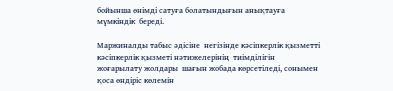бойынша өнімді сатуға болатындығын анықтауға мүмкіндік  береді.

Маржиналды табыс әдісіне  негізінде кәсіпкерлік қызметті кәсіпкерлік қызметі нәтижелерінің  тиімділігін жоғарылату жолдары  шағын жобада көрсетіледі, сонымен  қоса өндіріс көлемін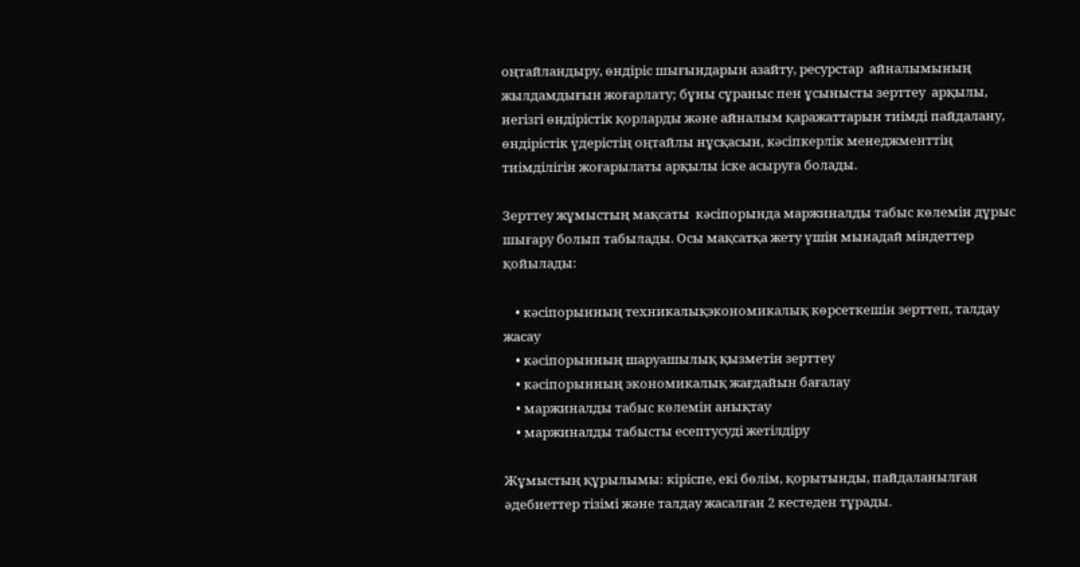оңтайландыру, өндіріс шығындарын азайту, ресурстар  айналымының жылдамдығын жоғарлату; бұны сұраныс пен ұсынысты зерттеу  арқылы, негізгі өндірістік қорларды және айналым қаражаттарын тиімді пайдалану, өндірістік үдерістің оңтайлы нұсқасын, кәсіпкерлік менеджменттің тиімділігін жоғарылаты арқылы іске асыруға болады.

Зерттеу жұмыстың мақсаты  кәсіпорында маржиналды табыс көлемін дұрыс шығару болып табылады. Осы мақсатқа жету үшін мынадай міндеттер қойылады:

    • кәсіпорынның техникалықэкономикалық көрсеткешін зерттеп, талдау жасау
    • кәсіпорынның шаруашылық қызметін зерттеу
    • кәсіпорынның экономикалық жағдайын бағалау
    • маржиналды табыс көлемін анықтау
    • маржиналды табысты есептусуді жетілдіру

Жұмыстың құрылымы: кіріспе, екі бөлім, қорытынды, пайдаланылған  әдебиеттер тізімі және талдау жасалған 2 кестеден тұрады.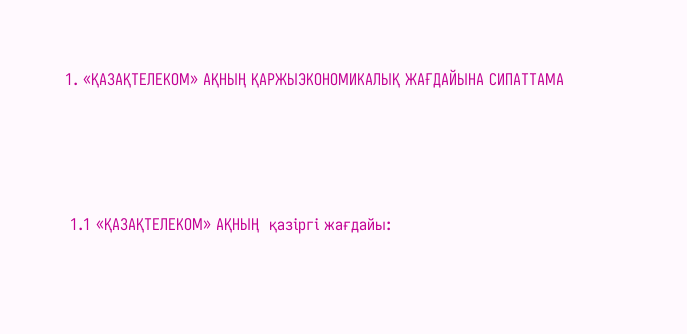1. «ҚАЗАҚТЕЛЕКОМ» АҚНЫҢ ҚАРЖЫЭКОНОМИКАЛЫҚ ЖАҒДАЙЫНА СИПАТТАМА



 1.1 «ҚАЗАҚТЕЛЕКОМ» АҚНЫҢ  қазіргі жағдайы: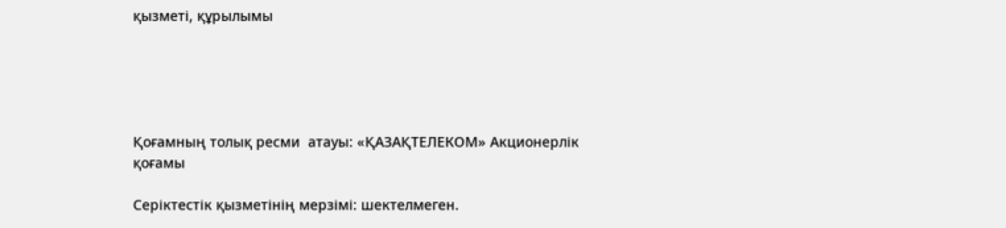қызметі, құрылымы





Қоғамның толық ресми  атауы: «ҚАЗАҚТЕЛЕКОМ» Акционерлік  қоғамы

Серіктестік қызметінің мерзімі: шектелмеген.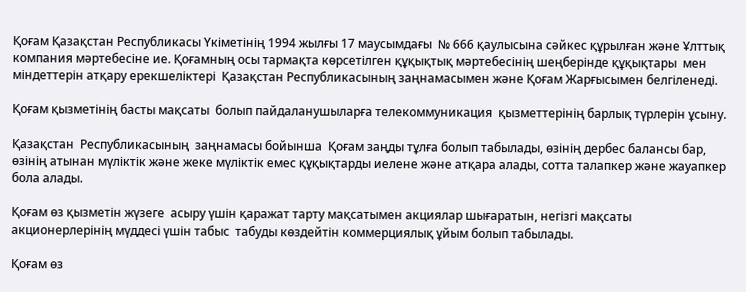Қоғам Қазақстан Республикасы Үкіметінің 1994 жылғы 17 маусымдағы  № 666 қаулысына сәйкес құрылған және Ұлттық компания мәртебесіне ие. Қоғамның осы тармақта көрсетілген құқықтық мәртебесінің шеңберінде құқықтары  мен міндеттерін атқару ерекшеліктері  Қазақстан Республикасының заңнамасымен және Қоғам Жарғысымен белгіленеді.

Қоғам қызметінің басты мақсаты  болып пайдаланушыларға телекоммуникация  қызметтерінің барлық түрлерін ұсыну.

Қазақстан  Республикасының  заңнамасы бойынша  Қоғам заңды тұлға болып табылады, өзінің дербес балансы бар,  өзінің атынан мүліктік және жеке мүліктік емес құқықтарды иелене және атқара алады, сотта талапкер және жауапкер бола алады.

Қоғам өз қызметін жүзеге  асыру үшін қаражат тарту мақсатымен акциялар шығаратын, негізгі мақсаты  акционерлерінің мүддесі үшін табыс  табуды көздейтін коммерциялық ұйым болып табылады.

Қоғам өз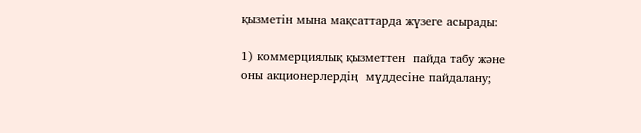қызметін мына мақсаттарда жүзеге асырады:

1) коммерциялық қызметтен  пайда табу және оны акционерлердің  мүддесіне пайдалану;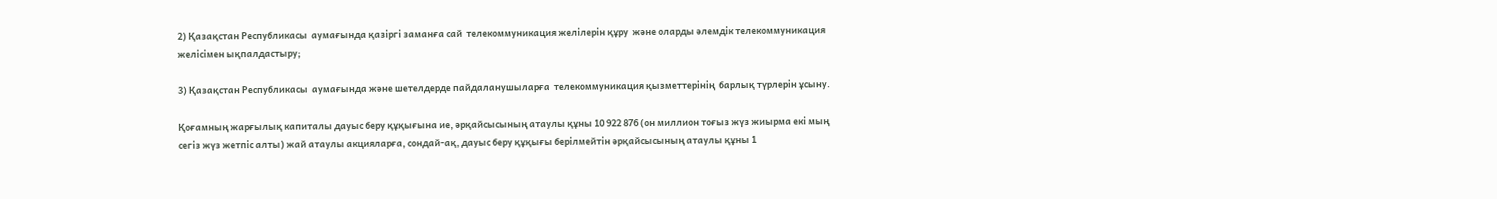2) Қазақстан Республикасы  аумағында қазіргі заманға сай  телекоммуникация желілерін құру  және оларды әлемдік телекоммуникация  желісімен ықпалдастыру;

3) Қазақстан Республикасы  аумағында және шетелдерде пайдаланушыларға  телекоммуникация қызметтерінің  барлық түрлерін ұсыну.

Қоғамның жарғылық капиталы дауыс беру құқығына ие, әрқайсысының атаулы құны 10 922 876 (он миллион тоғыз жүз жиырма екі мың сегіз жүз жетпіс алты) жай атаулы акцияларға, сондай-ақ, дауыс беру құқығы берілмейтін әрқайсысының атаулы құны 1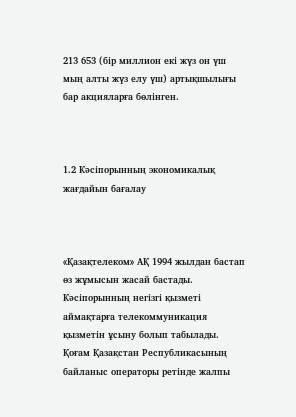213 653 (бір миллион екі жүз он үш мың алты жүз елу үш) артықшылығы бар акцияларға бөлінген.



1.2 Кәсіпорынның экономикалық жағдайын бағалау



«Қазақтелеком» АҚ 1994 жылдан бастап өз жұмысын жасай бастады. Кәсіпорынның негізгі қызметі аймақтарға телекоммуникация қызметін ұсыну болып табылады. Қоғам Қазақстан Республикасының байланыс операторы ретінде жалпы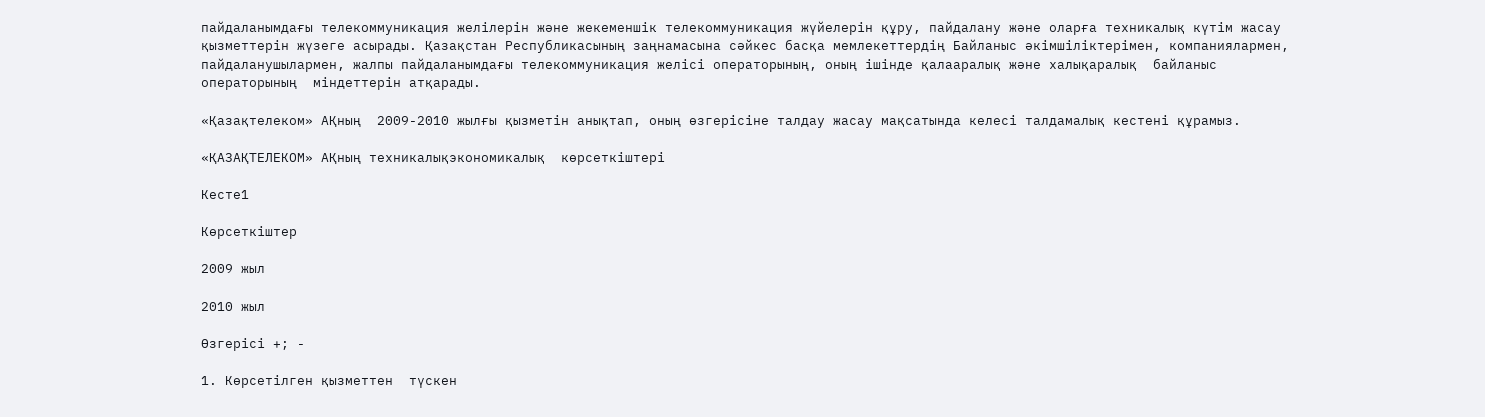пайдаланымдағы телекоммуникация желілерін және жекеменшік телекоммуникация жүйелерін құру, пайдалану және оларға техникалық күтім жасау қызметтерін жүзеге асырады. Қазақстан Республикасының заңнамасына сәйкес басқа мемлекеттердің Байланыс әкімшіліктерімен, компаниялармен, пайдаланушылармен, жалпы пайдаланымдағы телекоммуникация желісі операторының, оның ішінде қалааралық және халықаралық  байланыс операторының  міндеттерін атқарады.

«Қазақтелеком» АҚның  2009-2010 жылғы қызметін анықтап, оның өзгерісіне талдау жасау мақсатында келесі талдамалық кестені құрамыз.

«ҚАЗАҚТЕЛЕКОМ» АҚның техникалықэкономикалық  көрсеткіштері

Кесте1

Көрсеткіштер

2009 жыл

2010 жыл

Өзгерісі +; -

1. Көрсетілген қызметтен  түскен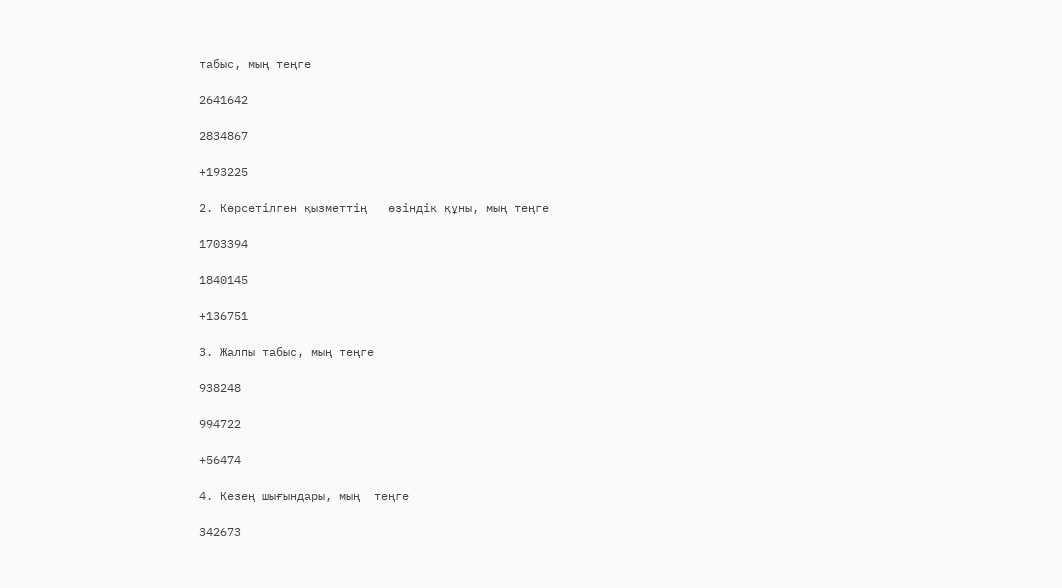табыс, мың теңге

2641642

2834867

+193225

2. Көрсетілген қызметтің   өзіндік құны, мың теңге

1703394

1840145

+136751

3. Жалпы табыс, мың теңге

938248

994722

+56474

4. Кезең шығындары, мың  теңге

342673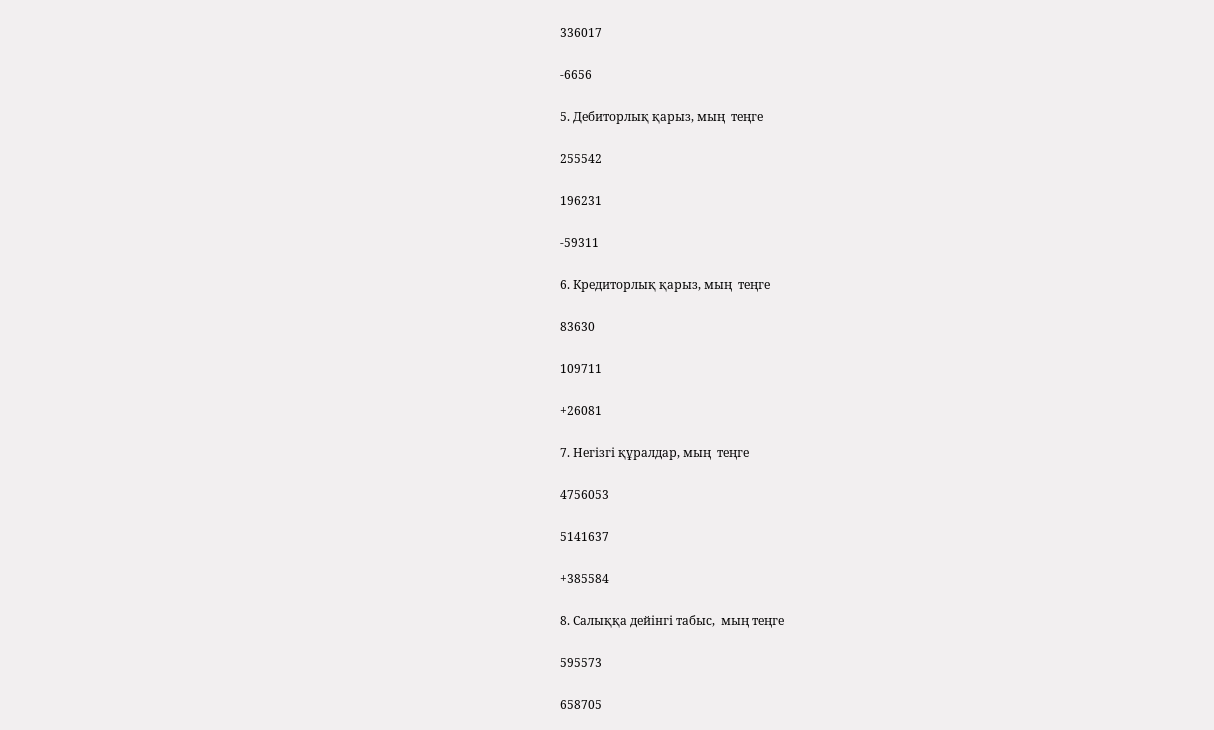336017

-6656

5. Дебиторлық қарыз, мың  теңге

255542

196231

-59311

6. Кредиторлық қарыз, мың  теңге

83630

109711

+26081

7. Негізгі құралдар, мың  теңге

4756053

5141637

+385584

8. Салыққа дейінгі табыс,  мың теңге

595573

658705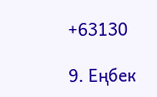+63130

9. Еңбек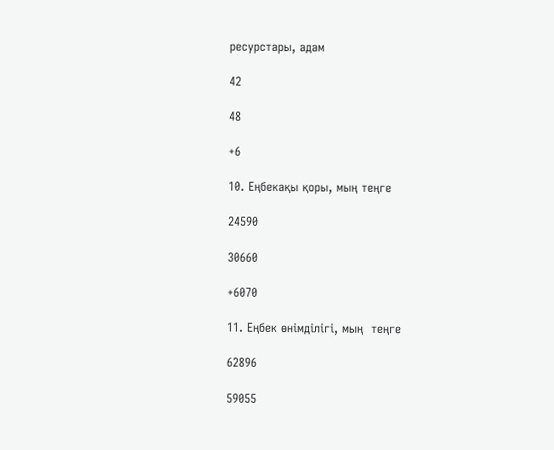ресурстары, адам

42

48

+6

10. Еңбекақы қоры, мың теңге

24590

30660

+6070

11. Еңбек өнімділігі, мың  теңге

62896

59055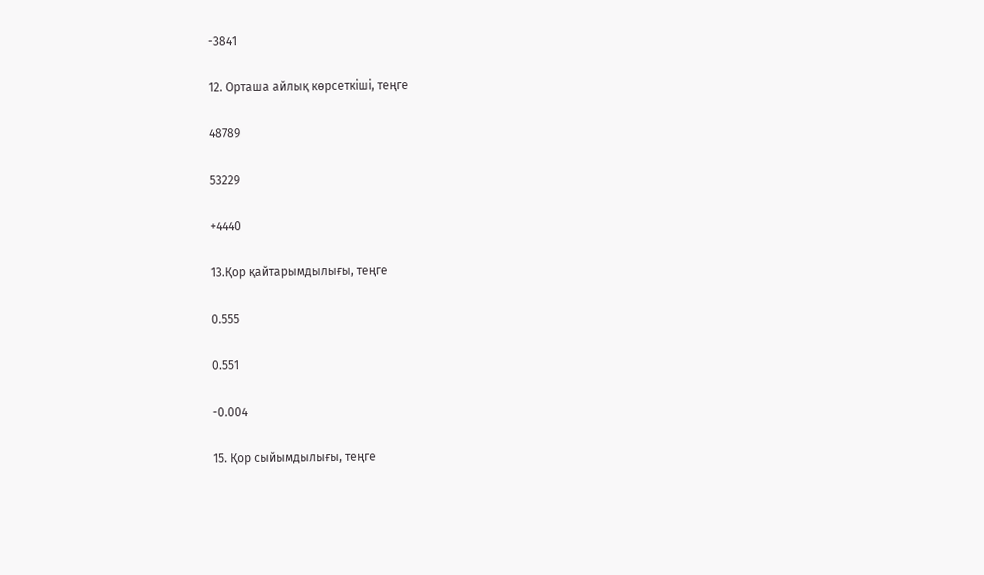-3841

12. Орташа айлық көрсеткіші, теңге

48789

53229

+4440

13.Қор қайтарымдылығы, теңге

0.555

0.551

-0.004

15. Қор сыйымдылығы, теңге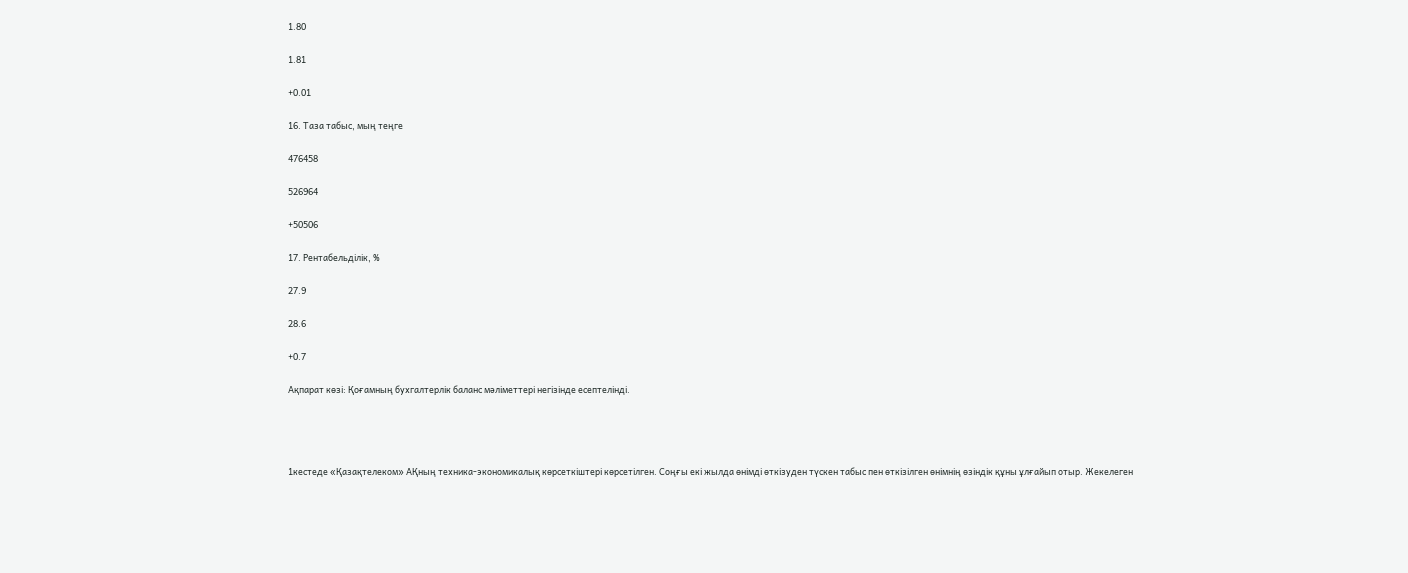1.80

1.81

+0.01

16. Таза табыс, мың теңге

476458

526964

+50506

17. Рентабельділік, %

27.9

28.6

+0.7

Ақпарат көзі: Қоғамның бухгалтерлік баланс мәліметтері негізінде есептелінді.




1кестеде «Қазақтелеком» АҚның техника-экономикалық көрсеткіштері көрсетілген. Соңғы екі жылда өнімді өткізуден түскен табыс пен өткізілген өнімнің өзіндік құны ұлғайып отыр. Жекелеген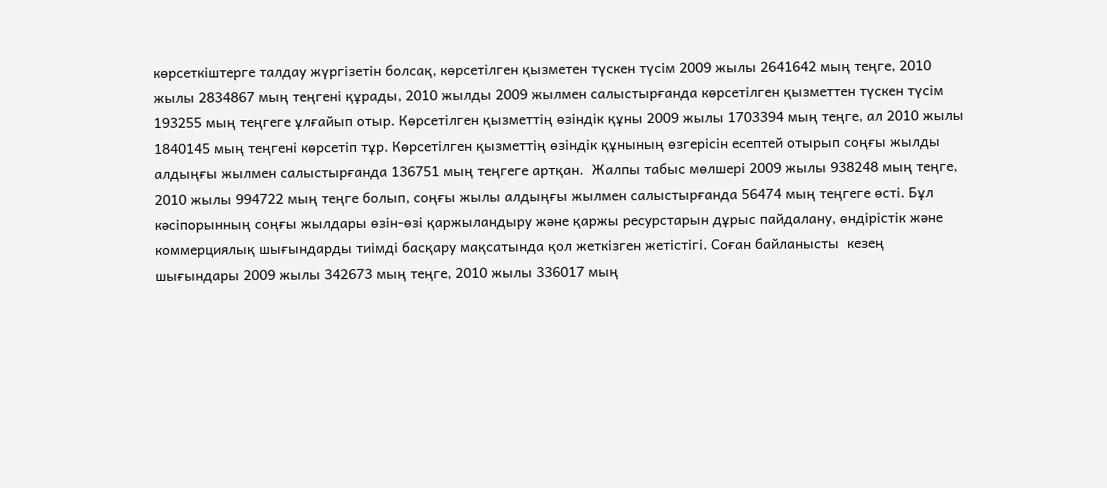көрсеткіштерге талдау жүргізетін болсақ, көрсетілген қызметен түскен түсім 2009 жылы 2641642 мың теңге, 2010 жылы 2834867 мың теңгені құрады, 2010 жылды 2009 жылмен салыстырғанда көрсетілген қызметтен түскен түсім 193255 мың теңгеге ұлғайып отыр. Көрсетілген қызметтің өзіндік құны 2009 жылы 1703394 мың теңге, ал 2010 жылы 1840145 мың теңгені көрсетіп тұр. Көрсетілген қызметтің өзіндік құнының өзгерісін есептей отырып соңғы жылды алдыңғы жылмен салыстырғанда 136751 мың теңгеге артқан.  Жалпы табыс мөлшері 2009 жылы 938248 мың теңге, 2010 жылы 994722 мың теңге болып, соңғы жылы алдыңғы жылмен салыстырғанда 56474 мың теңгеге өсті. Бұл кәсіпорынның соңғы жылдары өзін-өзі қаржыландыру және қаржы ресурстарын дұрыс пайдалану, өндірістік және коммерциялық шығындарды тиімді басқару мақсатында қол жеткізген жетістігі. Соған байланысты  кезең шығындары 2009 жылы 342673 мың теңге, 2010 жылы 336017 мың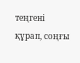теңгені құрап, соңғы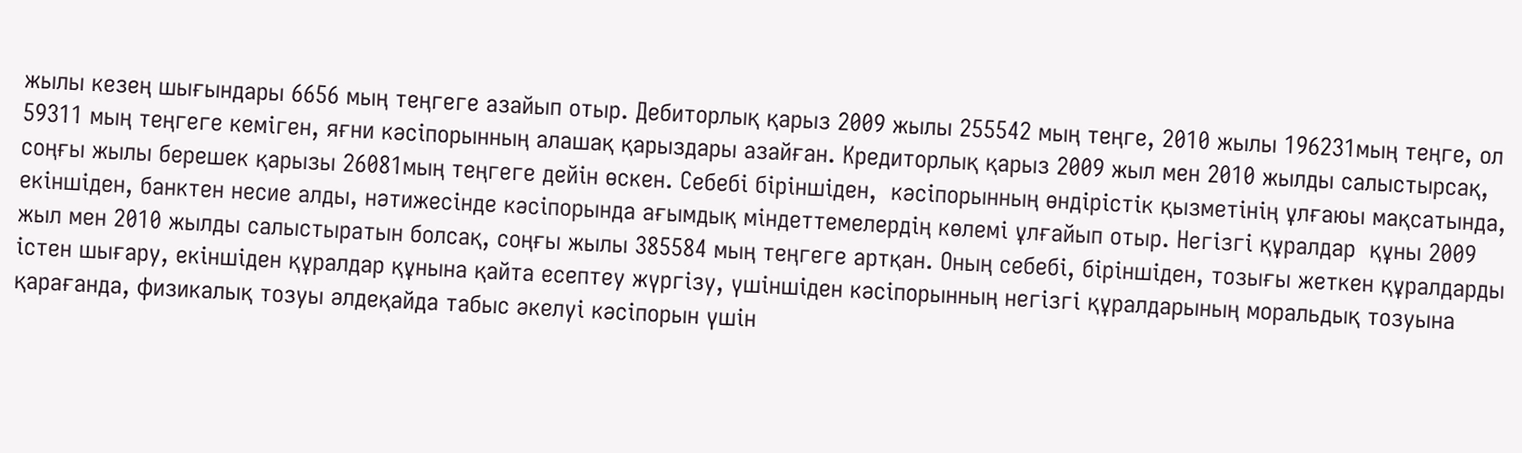жылы кезең шығындары 6656 мың теңгеге азайып отыр. Дебиторлық қарыз 2009 жылы 255542 мың теңге, 2010 жылы 196231мың теңге, ол 59311 мың теңгеге кеміген, яғни кәсіпорынның алашақ қарыздары азайған. Кредиторлық қарыз 2009 жыл мен 2010 жылды салыстырсақ, соңғы жылы берешек қарызы 26081мың теңгеге дейін өскен. Cебебі біріншіден,  кәсіпорынның өндірістік қызметінің ұлғаюы мақсатында, екіншіден, банктен несие алды, нәтижесінде кәсіпорында ағымдық міндеттемелердің көлемі ұлғайып отыр. Негізгі құралдар  құны 2009 жыл мен 2010 жылды салыстыратын болсақ, соңғы жылы 385584 мың теңгеге артқан. Оның себебі, біріншіден, тозығы жеткен құралдарды істен шығару, екіншіден құралдар құнына қайта есептеу жүргізу, үшіншіден кәсіпорынның негізгі құралдарының моральдық тозуына қарағанда, физикалық тозуы әлдеқайда табыс әкелуі кәсіпорын үшін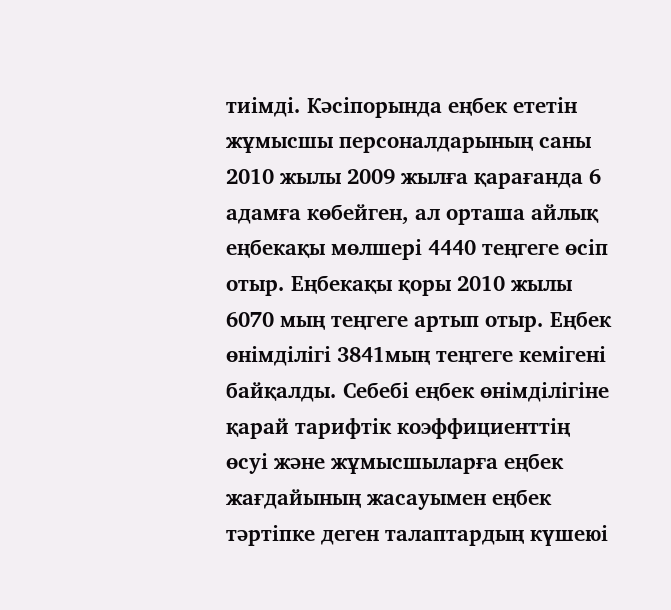тиімді. Кәсіпорында еңбек ететін жұмысшы персоналдарының саны 2010 жылы 2009 жылға қарағанда 6 адамға көбейген, ал орташа айлық еңбекақы мөлшері 4440 теңгеге өсіп отыр. Еңбекақы қоры 2010 жылы 6070 мың теңгеге артып отыр. Еңбек өнімділігі 3841мың теңгеге кемігені байқалды. Cебебі еңбек өнімділігіне қарай тарифтік коэффициенттің өсуі және жұмысшыларға еңбек жағдайының жасауымен еңбек тәртіпке деген талаптардың күшеюі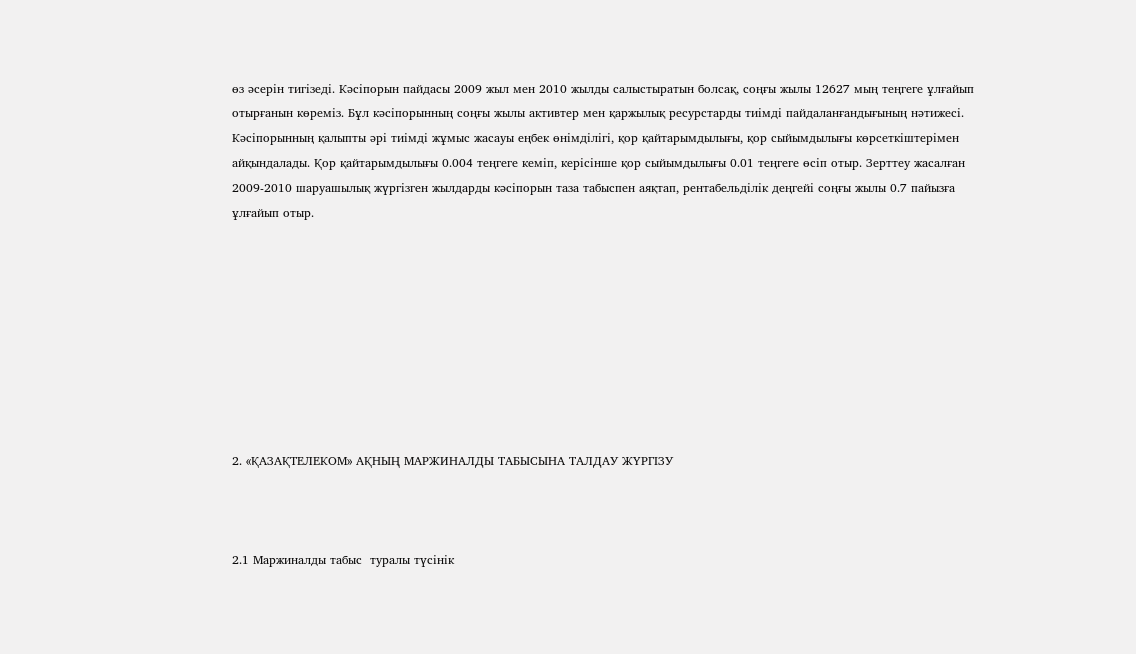өз әсерін тигізеді. Кәсіпорын пайдасы 2009 жыл мен 2010 жылды салыстыратын болсақ, соңғы жылы 12627 мың теңгеге ұлғайып отырғанын көреміз. Бұл кәсіпорынның соңғы жылы активтер мен қаржылық ресурстарды тиімді пайдаланғандығының нәтижесі. Кәсіпорынның қалыпты әрі тиімді жұмыс жасауы еңбек өнімділігі, қор қайтарымдылығы, қор сыйымдылығы көрсеткіштерімен айқындалады. Қор қайтарымдылығы 0.004 теңгеге кеміп, керісінше қор сыйымдылығы 0.01 теңгеге өсіп отыр. Зерттеу жасалған 2009-2010 шаруашылық жүргізген жылдарды кәсіпорын таза табыспен аяқтап, рентабельділік деңгейі соңғы жылы 0.7 пайызға ұлғайып отыр.









2. «ҚАЗАҚТЕЛЕКОМ» АҚНЫҢ МАРЖИНАЛДЫ ТАБЫСЫНА ТАЛДАУ ЖҮРГІЗУ



2.1 Маржиналды табыс  туралы түсінік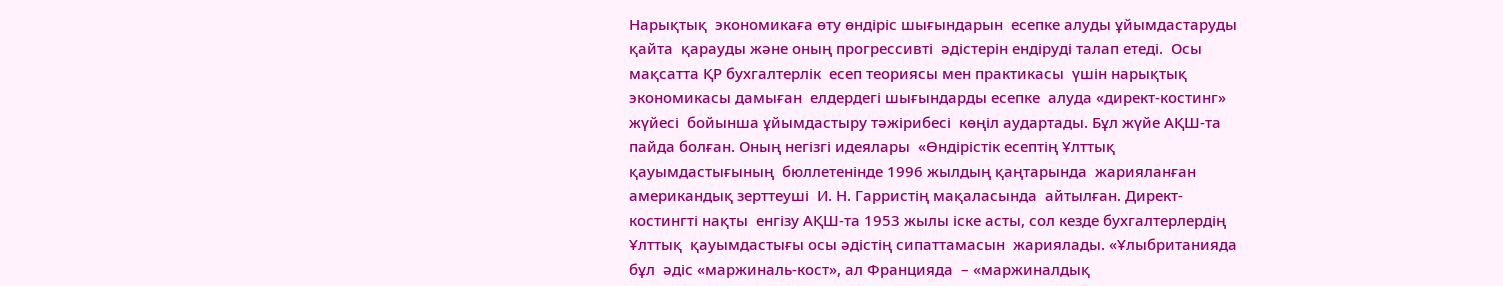Нарықтық  экономикаға өту өндіріс шығындарын  есепке алуды ұйымдастаруды қайта  қарауды және оның прогрессивті  әдістерін ендіруді талап етеді.  Осы мақсатта ҚР бухгалтерлік  есеп теориясы мен практикасы  үшін нарықтық экономикасы дамыған  елдердегі шығындарды есепке  алуда «директ-костинг» жүйесі  бойынша ұйымдастыру тәжірибесі  көңіл аудартады. Бұл жүйе АҚШ-та  пайда болған. Оның негізгі идеялары  «Өндірістік есептің Ұлттық қауымдастығының  бюллетенінде 1996 жылдың қаңтарында  жарияланған американдық зерттеуші  И. Н. Гарристің мақаласында  айтылған. Директ-костингті нақты  енгізу АҚШ-та 1953 жылы іске асты, сол кезде бухгалтерлердің Ұлттық  қауымдастығы осы әдістің сипаттамасын  жариялады. «Ұлыбританияда бұл  әдіс «маржиналь-кост», ал Францияда  – «маржиналдық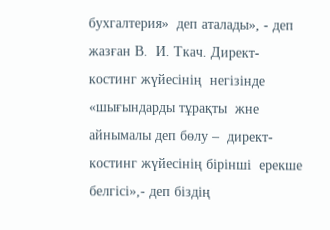бухгалтерия»  деп аталады», - деп жазған В.  И. Ткач. Директ-костинг жүйесінің  негізінде «шығындарды тұрақты  жне айнымалы деп бөлу –  директ-костинг жүйесінің бірінші  ерекше белгісі»,- деп біздің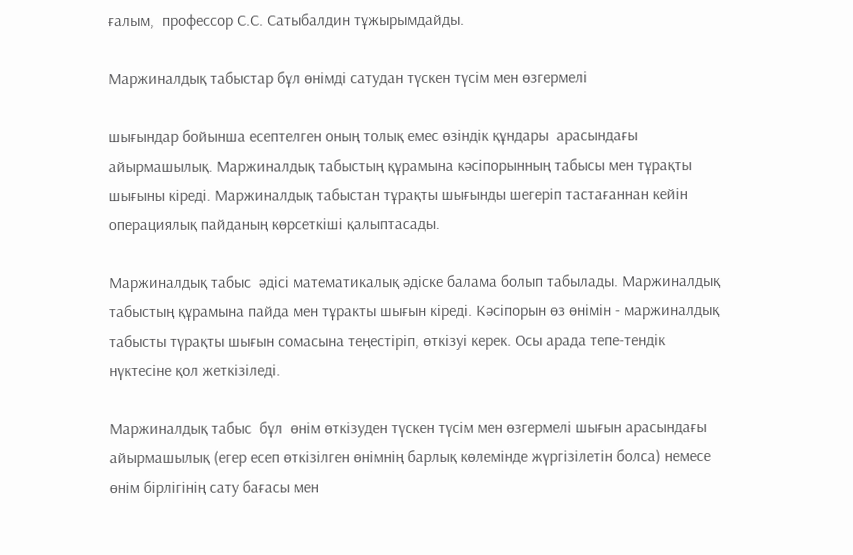ғалым,  профессор С.С. Сатыбалдин тұжырымдайды.

Маржиналдық табыстар бұл өнімді сатудан түскен түсім мен өзгермелі

шығындар бойынша есептелген оның толық емес өзіндік құндары  арасындағы айырмашылық. Маржиналдық табыстың құрамына кәсіпорынның табысы мен тұрақты шығыны кіреді. Маржиналдық табыстан тұрақты шығынды шегеріп тастағаннан кейін операциялық пайданың көрсеткіші қалыптасады.

Маржиналдық табыс  әдісі математикалық әдіске балама болып табылады. Маржиналдық табыстың құрамына пайда мен тұракты шығын кіреді. Кәсіпорын өз өнімін - маржиналдық табысты түрақты шығын сомасына теңестіріп, өткізуі керек. Осы арада тепе-тендік нүктесіне қол жеткізіледі.

Маржиналдық табыс  бұл  өнім өткізуден түскен түсім мен өзгермелі шығын арасындағы айырмашылық (егер есеп өткізілген өнімнің барлық көлемінде жүргізілетін болса) немесе өнім бірлігінің сату бағасы мен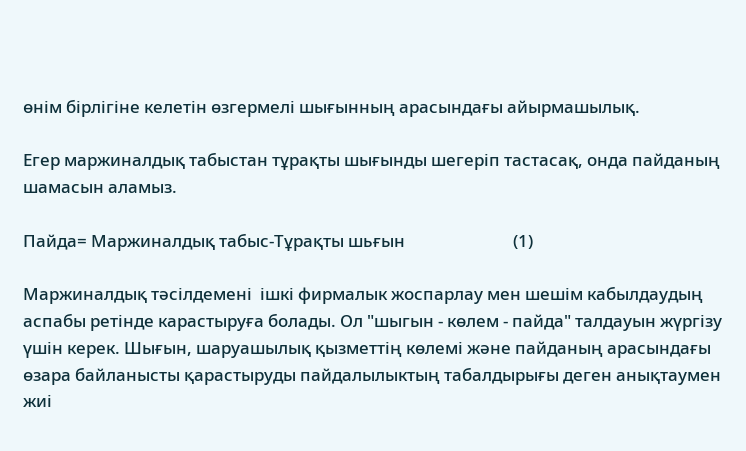өнім бірлігіне келетін өзгермелі шығынның арасындағы айырмашылық.

Егер маржиналдық табыстан тұрақты шығынды шегеріп тастасақ, онда пайданың шамасын аламыз.

Пайда= Маржиналдық табыс-Тұрақты шьғын                           (1)

Маржиналдық тәсілдемені  ішкі фирмалык жоспарлау мен шешім кабылдаудың аспабы ретінде карастыруға болады. Ол "шыгын - көлем - пайда" талдауын жүргізу үшін керек. Шығын, шаруашылық қызметтің көлемі және пайданың арасындағы өзара байланысты қарастыруды пайдалылыктың табалдырығы деген анықтаумен жиі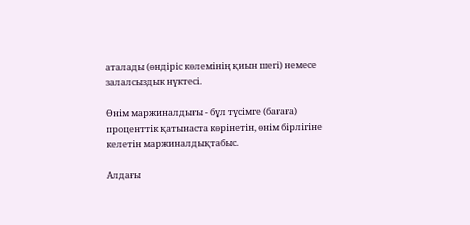аталады (өндіріс көлемінің қиын шегі) немесе залалсыздык нүктесі.

Өнім маржиналдығы - бұл түсімге (бағаға) проценттік қатынаста көрінетін, өнім бірлігіне келетін маржиналдықтабыс.

Алдағы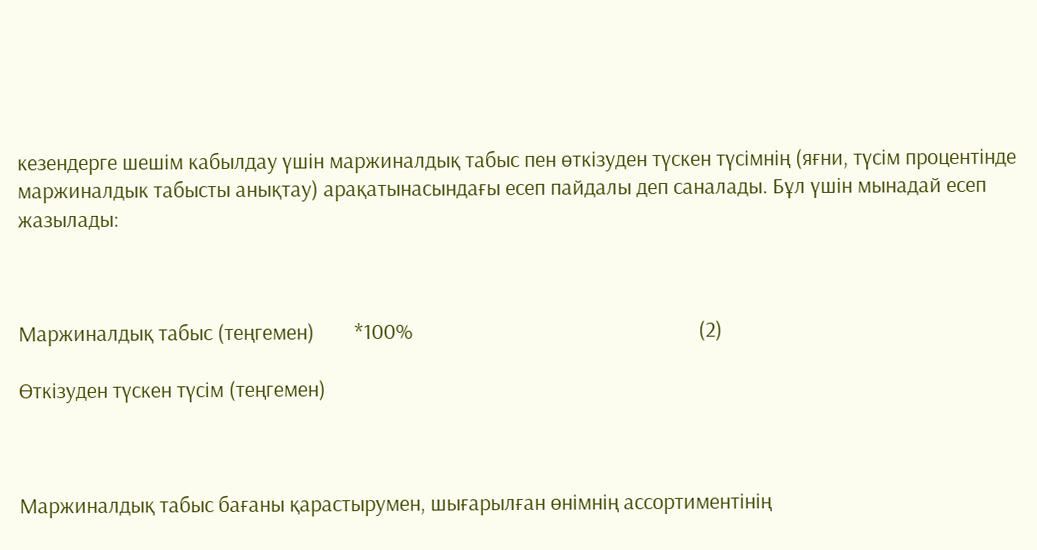кезендерге шешім кабылдау үшін маржиналдық табыс пен өткізуден түскен түсімнің (яғни, түсім процентінде маржиналдык табысты анықтау) арақатынасындағы есеп пайдалы деп саналады. Бұл үшін мынадай есеп жазылады:



Маржиналдық табыс (теңгемен)        *100%                                                         (2)

Өткізуден түскен түсім (теңгемен)



Маржиналдық табыс бағаны қарастырумен, шығарылған өнімнің ассортиментінің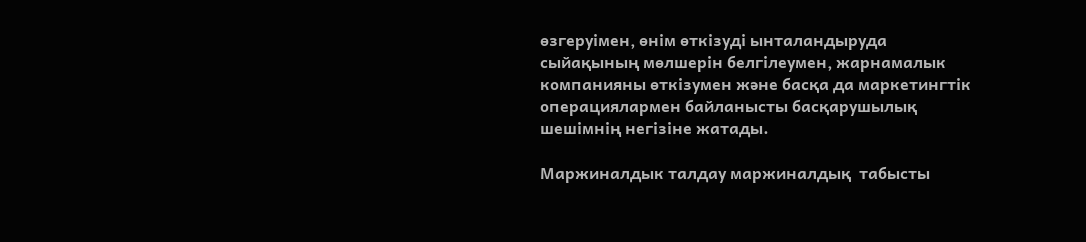өзгеруімен, өнім өткізуді ынталандыруда сыйақының мөлшерін белгілеумен, жарнамалык компанияны өткізумен және басқа да маркетингтік операциялармен байланысты басқарушылық шешімнің негізіне жатады.

Маржиналдык талдау маржиналдық  табысты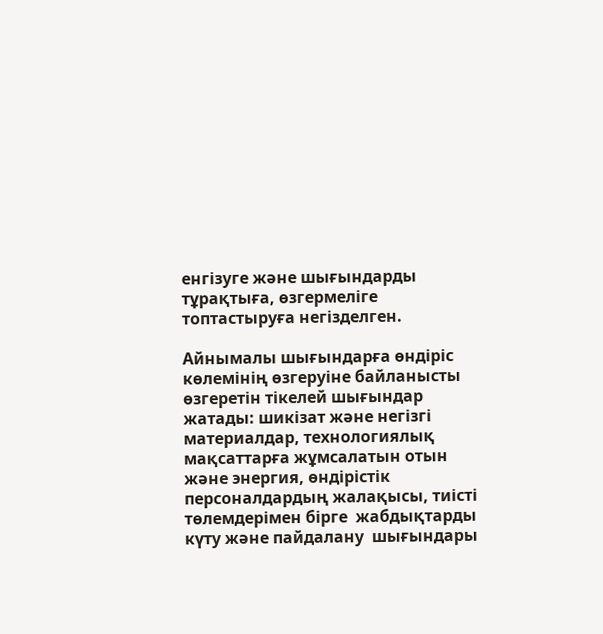енгізуге және шығындарды тұрақтыға, өзгермеліге топтастыруға негізделген.

Айнымалы шығындарға өндіріс  көлемінің өзгеруіне байланысты өзгеретін тікелей шығындар жатады: шикізат және негізгі материалдар, технологиялық мақсаттарға жұмсалатын отын және энергия, өндірістік персоналдардың жалақысы, тиісті төлемдерімен бірге  жабдықтарды күту және пайдалану  шығындары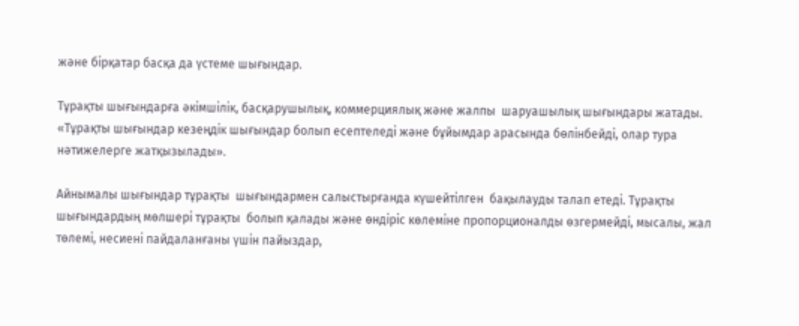және бірқатар басқа да үстеме шығындар.

Тұрақты шығындарға әкімшілік, басқарушылық, коммерциялық және жалпы  шаруашылық шығындары жатады. «Тұрақты шығындар кезеңдік шығындар болып есептеледі және бұйымдар арасында бөлінбейді, олар тура нәтижелерге жатқызылады».

Айнымалы шығындар тұрақты  шығындармен салыстырғанда күшейтілген  бақылауды талап етеді. Тұрақты  шығындардың мөлшері тұрақты  болып қалады және өндіріс көлеміне пропорционалды өзгермейді, мысалы, жал  төлемі, несиені пайдаланғаны үшін пайыздар,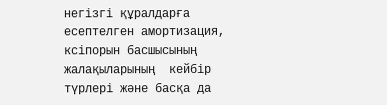негізгі құралдарға есептелген амортизация, ксіпорын басшысының жалақыларының  кейбір түрлері және басқа да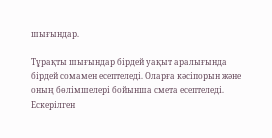шығындар.

Тұрақты шығындар бірдей уақыт аралығында бірдей сомамен есептеледі. Оларға кәсіпорын және оның бөлімшелері бойынша смета есептеледі. Ескерілген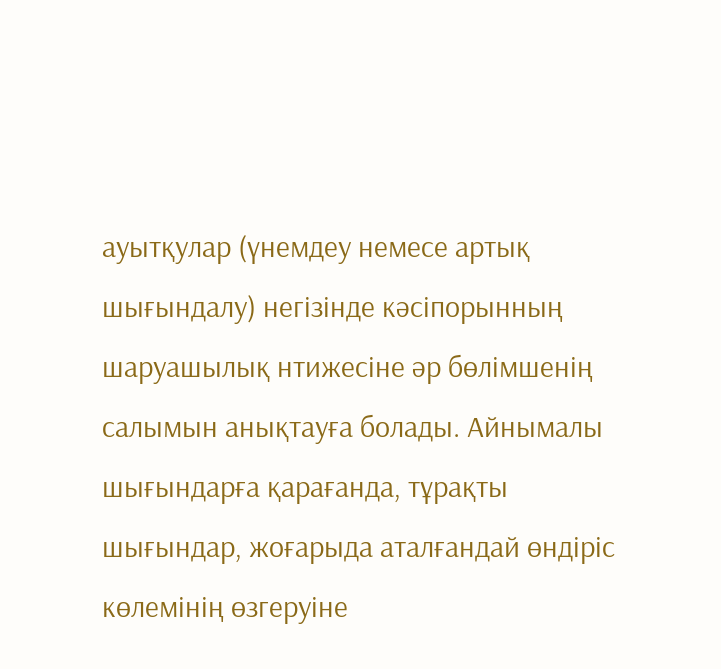ауытқулар (үнемдеу немесе артық шығындалу) негізінде кәсіпорынның шаруашылық нтижесіне әр бөлімшенің салымын анықтауға болады. Айнымалы шығындарға қарағанда, тұрақты шығындар, жоғарыда аталғандай өндіріс көлемінің өзгеруіне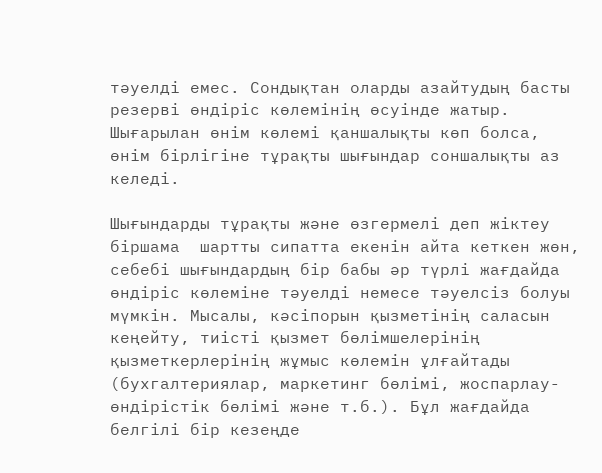тәуелді емес. Сондықтан оларды азайтудың басты резерві өндіріс көлемінің өсуінде жатыр. Шығарылан өнім көлемі қаншалықты көп болса, өнім бірлігіне тұрақты шығындар соншалықты аз келеді.

Шығындарды тұрақты және өзгермелі деп жіктеу біршама  шартты сипатта екенін айта кеткен жөн, себебі шығындардың бір бабы әр түрлі жағдайда өндіріс көлеміне тәуелді немесе тәуелсіз болуы мүмкін. Мысалы, кәсіпорын қызметінің саласын кеңейту, тиісті қызмет бөлімшелерінің қызметкерлерінің жұмыс көлемін ұлғайтады (бухгалтериялар, маркетинг бөлімі, жоспарлау-өндірістік бөлімі және т.б.). Бұл жағдайда белгілі бір кезеңде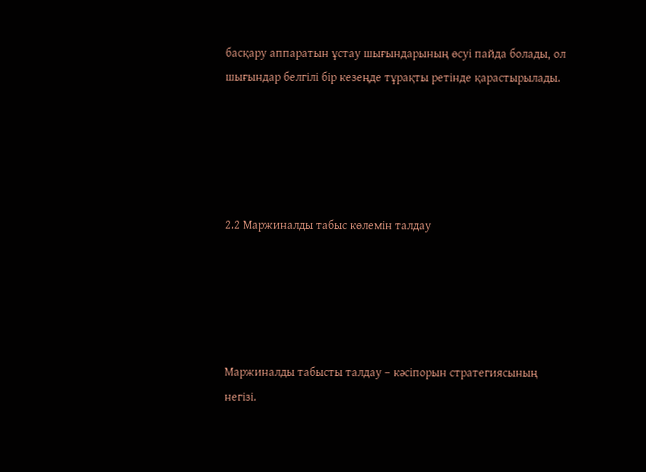басқару аппаратын ұстау шығындарының өсуі пайда болады, ол шығындар белгілі бір кезеңде тұрақты ретінде қарастырылады.





2.2 Маржиналды табыс көлемін талдау





Маржиналды табысты талдау – кәсіпорын стратегиясының негізі.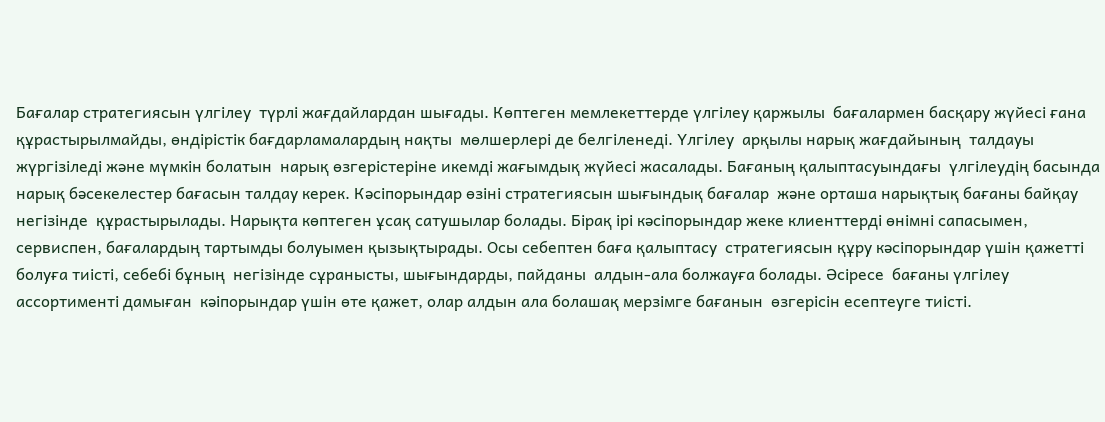Бағалар стратегиясын үлгілеу  түрлі жағдайлардан шығады. Көптеген мемлекеттерде үлгілеу қаржылы  бағалармен басқару жүйесі ғана құрастырылмайды, өндірістік бағдарламалардың нақты  мөлшерлері де белгіленеді. Үлгілеу  арқылы нарық жағдайының  талдауы  жүргізіледі және мүмкін болатын  нарық өзгерістеріне икемді жағымдық жүйесі жасалады. Бағаның қалыптасуындағы  үлгілеудің басында нарық бәсекелестер бағасын талдау керек. Кәсіпорындар өзіні стратегиясын шығындық бағалар  және орташа нарықтық бағаны байқау негізінде  құрастырылады. Нарықта көптеген ұсақ сатушылар болады. Бірақ ірі кәсіпорындар жеке клиенттерді өнімні сапасымен, сервиспен, бағалардың тартымды болуымен қызықтырады. Осы себептен баға қалыптасу  стратегиясын құру кәсіпорындар үшін қажетті болуға тиісті, себебі бұның  негізінде сұранысты, шығындарды, пайданы  алдын-ала болжауға болады. Әсіресе  бағаны үлгілеу ассортименті дамыған  кәіпорындар үшін өте қажет, олар алдын ала болашақ мерзімге бағанын  өзгерісін есептеуге тиісті.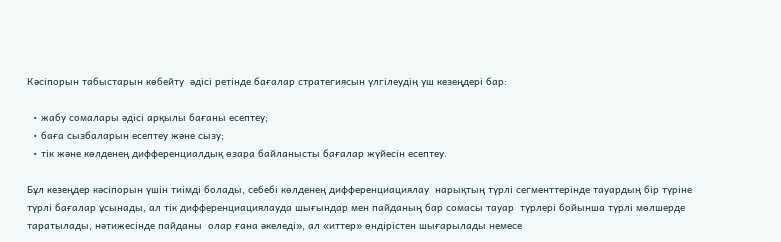Кәсіпорын табыстарын көбейту  әдісі ретінде бағалар стратегиясын үлгілеудің үш кезеңдері бар:

  • жабу сомалары әдісі арқылы бағаны есептеу;
  • баға сызбаларын есептеу және сызу;
  • тік және көлденең дифференциалдық өзара байланысты бағалар жүйесін есептеу.

Бұл кезеңдер кәсіпорын үшін тиімді болады, себебі көлденең дифференциациялау  нарықтың түрлі сегменттерінде тауардың бір түріне түрлі бағалар ұсынады, ал тік дифференциациялауда шығындар мен пайданың бар сомасы тауар  түрлері бойынша түрлі мөлшерде таратылады, нәтижесінде пайданы  олар ғана әкеледі», ал «иттер» өндірістен шығарылады немесе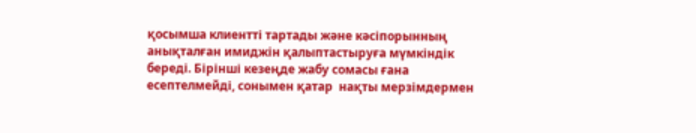қосымша клиентті тартады және кәсіпорынның анықталған имиджін қалыптастыруға мүмкіндік  береді. Бірінші кезеңде жабу сомасы ғана есептелмейді, сонымен қатар  нақты мерзімдермен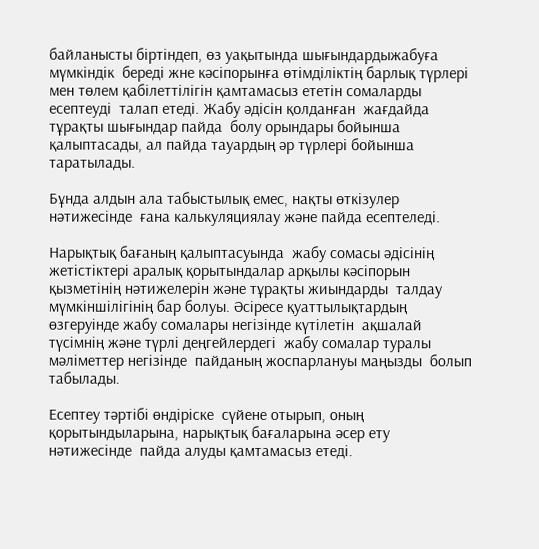байланысты біртіндеп, өз уақытында шығындардыжабуға мүмкіндік  береді жне кәсіпорынға өтімділіктің барлық түрлері мен төлем қабілеттілігін қамтамасыз ететін сомаларды есептеуді  талап етеді. Жабу әдісін қолданған  жағдайда тұрақты шығындар пайда  болу орындары бойынша қалыптасады, ал пайда тауардың әр түрлері бойынша  таратылады.

Бұнда алдын ала табыстылық емес, нақты өткізулер нәтижесінде  ғана калькуляциялау және пайда есептеледі.

Нарықтық бағаның қалыптасуында  жабу сомасы әдісінің жетістіктері аралық қорытындалар арқылы кәсіпорын  қызметінің нәтижелерін және тұрақты жиындарды  талдау мүмкіншілігінің бар болуы. Әсіресе қуаттылықтардың өзгеруінде жабу сомалары негізінде күтілетін  ақшалай түсімнің және түрлі деңгейлердегі  жабу сомалар туралы мәліметтер негізінде  пайданың жоспарлануы маңызды  болып  табылады.

Есептеу тәртібі өндіріске  сүйене отырып, оның қорытындыларына, нарықтық бағаларына әсер ету нәтижесінде  пайда алуды қамтамасыз етеді.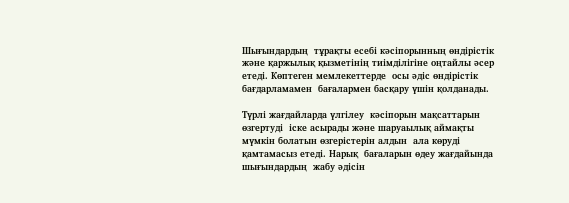Шығындардың  тұрақты есебі кәсіпорынның өндірістік және қаржылық қызметінің тиімділігіне оңтайлы әсер етеді. Көптеген мемлекеттерде  осы әдіс өндірістік бағдарламамен  бағалармен басқару үшін қолданады.

Түрлі жағдайларда үлгілеу  кәсіпорын мақсаттарын өзгертуді  іске асырады және шаруаылық аймақты  мүмкін болатын өзгерістерін алдын  ала көруді қамтамасыз етеді. Нарық  бағаларын өдеу жағдайында шығындардың  жабу әдісін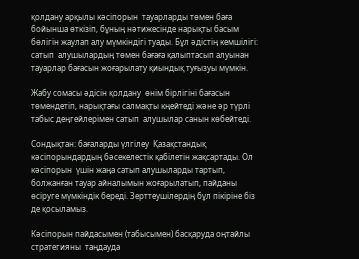қолдану арқылы кәсіпорын  тауарларды төмен баға бойынша өткізіп, бұның нәтижесінде нарықты басым  бөлігін жаулап алу мүмкіндігі туады. Бұл әдістің кемшілігі: сатып  алушылардың төмен бағаға қалыптасып алуынан тауарлар бағасын жоғарылату қиындық туғызуы мүмкін.

Жабу сомасы әдісін қолдану  өнім бірлігіні бағасын төмендетіп, нарықтағы салмақты кңейтеді және әр түрлі табыс деңгейлерімен сатып  алушылар санын көбейтеді.

Сондықтан: бағаларды үлгілеу  Қазақстандық кәсіпорындардың бәсекелестік қабілетін жақсартады. Ол кәсіпорын  үшін жаңа сатып алушыларды тартып, болжанған тауар айналымын жоғарылатып, пайданы өсіруге мүмкіндік береді. Зерттеушілердің бұл пікіріне біз  де қосыламыз.

Кәсіпорын пайдасымен (табысымен) басқаруда оңтайлы стратегияны  таңдауда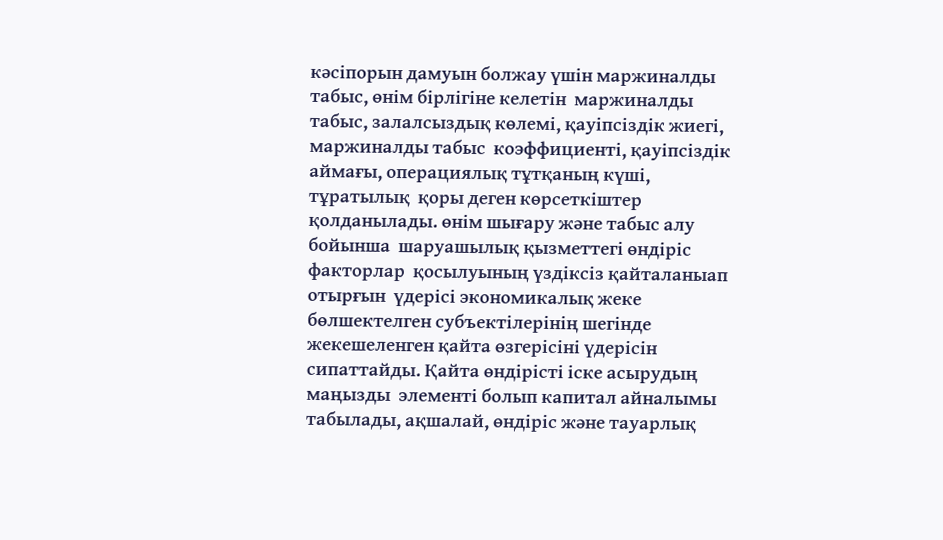кәсіпорын дамуын болжау үшін маржиналды табыс, өнім бірлігіне келетін  маржиналды табыс, залалсыздық көлемі, қауіпсіздік жиегі, маржиналды табыс  коэффициенті, қауіпсіздік аймағы, операциялық тұтқаның күші, тұратылық  қоры деген көрсеткіштер қолданылады. өнім шығару және табыс алу бойынша  шаруашылық қызметтегі өндіріс факторлар  қосылуының үздіксіз қайталаныап отырғын  үдерісі экономикалық жеке бөлшектелген субъектілерінің шегінде жекешеленген қайта өзгерісіні үдерісін сипаттайды. Қайта өндірісті іске асырудың маңызды  элементі болып капитал айналымы табылады, ақшалай, өндіріс және тауарлық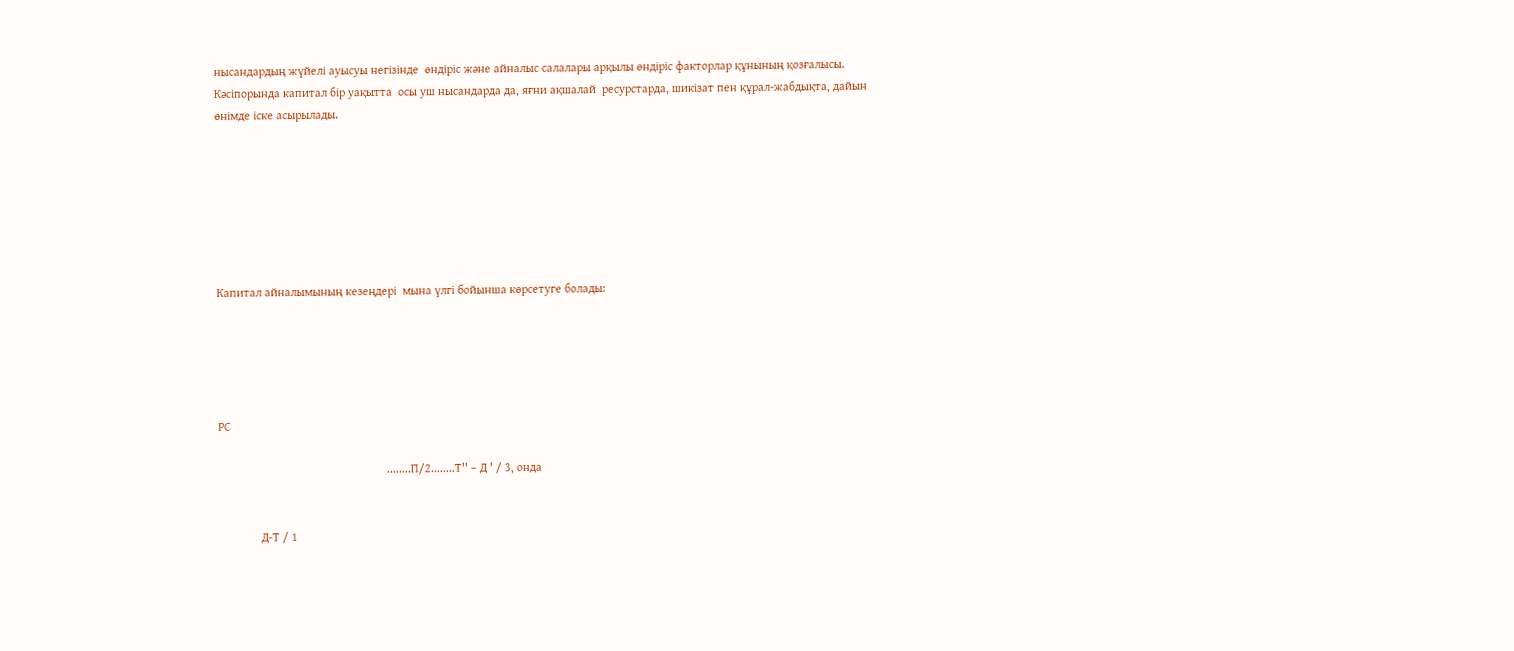нысандардың жүйелі ауысуы негізінде  өндіріс және айналыс салалары арқылы өндіріс факторлар құнының қозғалысы. Кәсіпорында капитал бір уақытта  осы уш нысандарда да, яғни ақшалай  ресурстарда, шикізат пен құрал-жабдықта, дайын өнімде іске асырылады.







Капитал айналымының кезеңдері  мына үлгі бойынша көрсетуге болады:





РС

                                                        ........П/2........Т'' – Д ' / 3, онда


              Д-Т / 1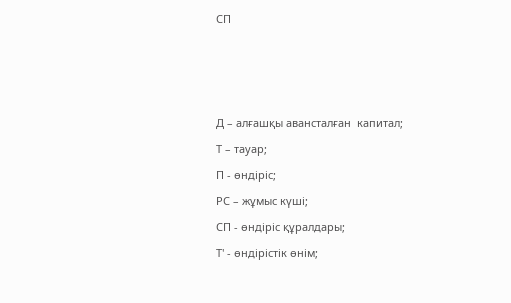СП







Д – алғашқы авансталған  капитал;

Т – тауар;

П - өндіріс;

РС – жұмыс күші;

СП - өндіріс құралдары;

Т' - өндірістік өнім;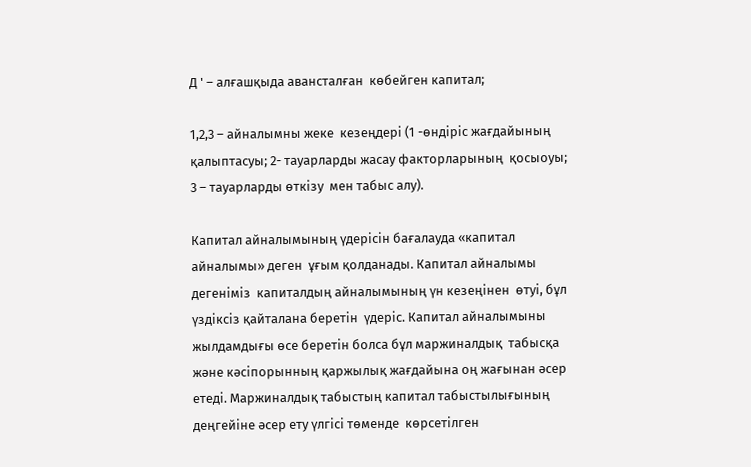Д ' – алғашқыда авансталған  көбейген капитал;

1,2,3 – айналымны жеке  кезеңдері (1 -өндіріс жағдайының  қалыптасуы; 2- тауарларды жасау факторларының  қосыоуы; 3 – тауарларды өткізу  мен табыс алу).

Капитал айналымының үдерісін бағалауда «капитал айналымы» деген  ұғым қолданады. Капитал айналымы дегеніміз  капиталдың айналымының үн кезеңінен  өтуі, бұл үздіксіз қайталана беретін  үдеріс. Капитал айналымыны жылдамдығы өсе беретін болса бұл маржиналдық  табысқа және кәсіпорынның қаржылық жағдайына оң жағынан әсер етеді. Маржиналдық табыстың капитал табыстылығының деңгейіне әсер ету үлгісі төменде  көрсетілген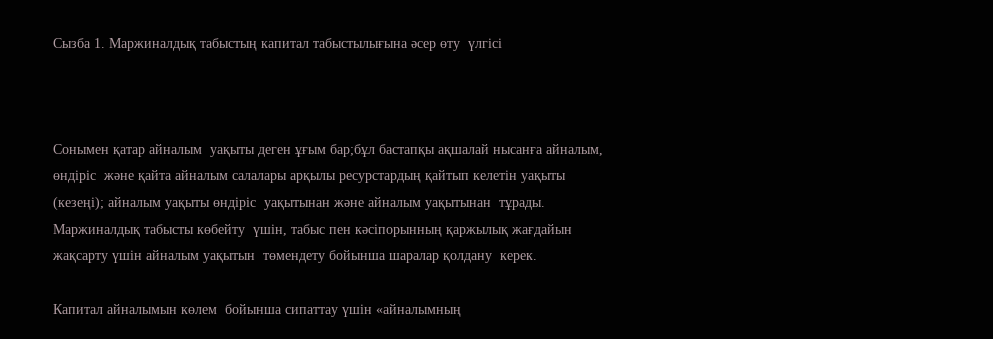Сызба 1. Маржиналдық табыстың капитал табыстылығына әсер өту  үлгісі



Сонымен қатар айналым  уақыты деген ұғым бар;бұл бастапқы ақшалай нысанға айналым, өндіріс  және қайта айналым салалары арқылы ресурстардың қайтып келетін уақыты (кезеңі); айналым уақыты өндіріс  уақытынан және айналым уақытынан  тұрады. Маржиналдық табысты көбейту  үшін, табыс пен кәсіпорынның қаржылық жағдайын жақсарту үшін айналым уақытын  төмендету бойынша шаралар қолдану  керек.

Капитал айналымын көлем  бойынша сипаттау үшін «айналымның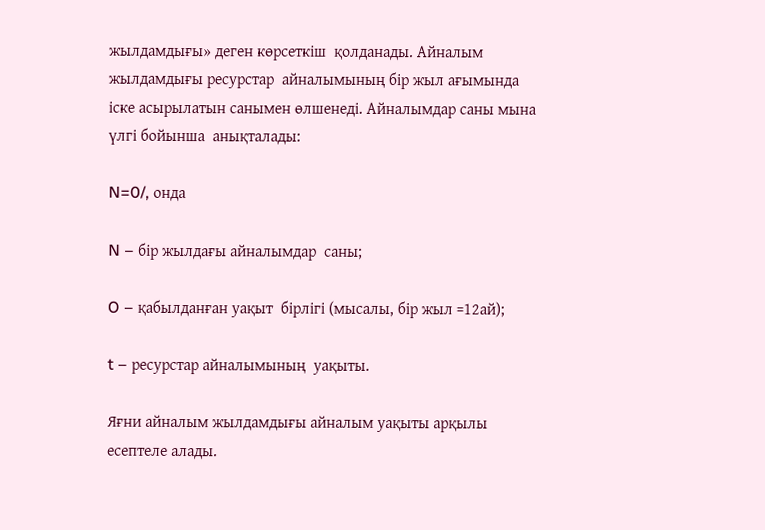жылдамдығы» деген көрсеткіш  қолданады. Айналым жылдамдығы ресурстар  айналымының бір жыл ағымында іске асырылатын санымен өлшенеді. Айналымдар саны мына үлгі бойынша  анықталады:

N=0/, онда

N – бір жылдағы айналымдар  саны;

O – қабылданған уақыт  бірлігі (мысалы, бір жыл =12ай);

t – ресурстар айналымының  уақыты.

Яғни айналым жылдамдығы айналым уақыты арқылы есептеле алады.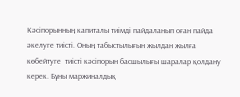Кәсіпорынның капиталы тиімді пайдаланып оған пайда әкелуге тиісті. Оның табыстылығын жылдан жылға көбейтуге  тиісті кәсіпорын басшылығы шаралар қолдану керек. Бұны маржиналдық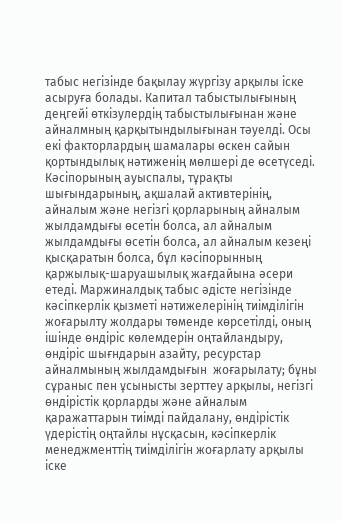табыс негізінде бақылау жүргізу арқылы іске асыруға болады. Капитал табыстылығының деңгейі өткізулердің табыстылығынан және айналмның қарқытындылығынан тәуелді. Осы екі факторлардың шамалары өскен сайын қортындылық нәтиженің мөлшері де өсетүседі. Кәсіпорының ауыспалы, тұрақты шығындарының, ақшалай активтерінің, айналым және негізгі қорларының айналым жылдамдығы өсетін болса, ал айналым жылдамдығы өсетін болса, ал айналым кезеңі қысқаратын болса, бұл кәсіпорынның қаржылық-шаруашылық жағдайына әсери етеді. Маржиналдық табыс әдісте негізінде кәсіпкерлік қызметі нәтижелерінің тиімділігін жоғарылту жолдары төменде көрсетілді, оның ішінде өндіріс көлемдерін оңтайландыру, өндіріс шығндарын азайту, ресурстар айналмының жылдамдығын  жоғарылату; бұны сұраныс пен ұсынысты зерттеу арқылы, негізгі өндірістік қорларды және айналым қаражаттарын тиімді пайдалану, өндірістік үдерістің оңтайлы нұсқасын, кәсіпкерлік менеджменттің тиімділігін жоғарлату арқылы іске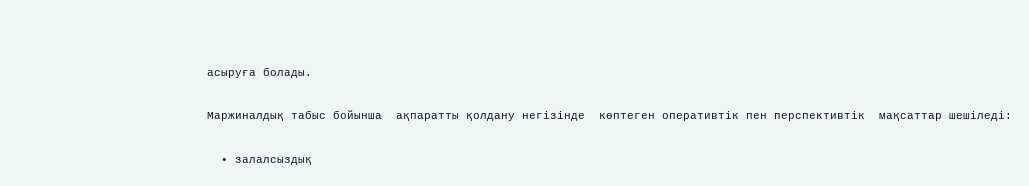асыруға болады.

Маржиналдық табыс бойынша  ақпаратты қолдану негізінде  көптеген оперативтік пен перспективтік  мақсаттар шешіледі:

  • залалсыздық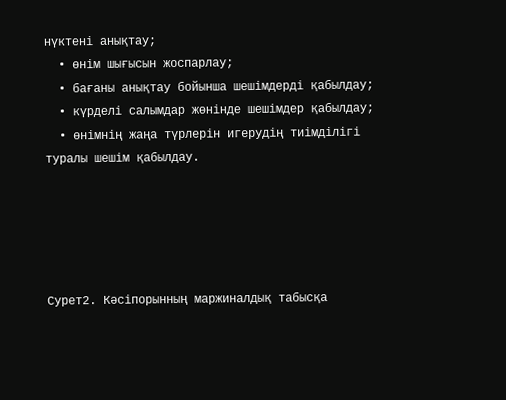нүктені анықтау;
  • өнім шығысын жоспарлау;
  • бағаны анықтау бойынша шешімдерді қабылдау;
  • күрделі салымдар жөнінде шешімдер қабылдау;
  • өнімнің жаңа түрлерін игерудің тиімділігі туралы шешім қабылдау.





Сурет2. Кәсіпорынның маржиналдық табысқа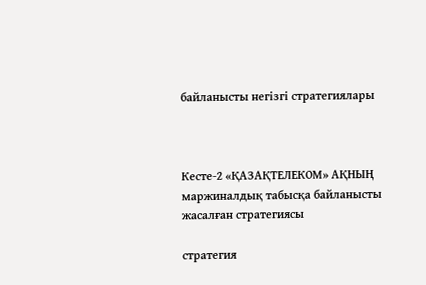байланысты негізгі стратегиялары



Кесте-2 «ҚАЗАҚТЕЛЕКОМ» АҚНЫҢ маржиналдық табысқа байланысты жасалған стратегиясы

стратегия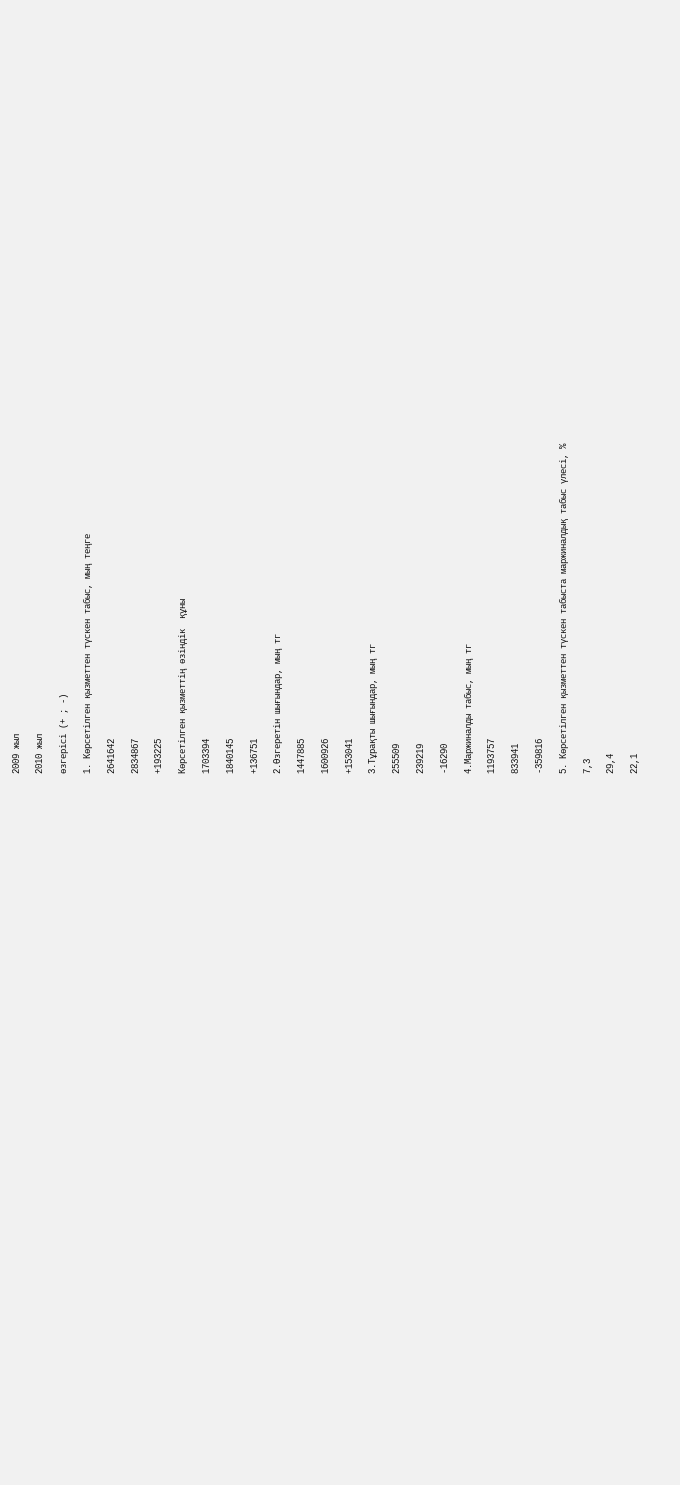2009 жыл

2010 жыл

өзгерісі (+ ; -)

1. Көрсетілген қызметтен түскен табыс, мың теңге

2641642

2834867

+193225

Көрсетілген қызметтің өзіндік  құны

1703394

1840145

+136751

2.Өзгеретін шығындар, мың тг

1447885

1600926

+153041

3.Тұрақты шығындар, мың тг

255509

239219

-16290

4.Маржиналды табыс, мың тг

1193757

833941

-359816

5. Көрсетілген қызметтен түскен табыста маржиналдық табыс үлесі, %

7,3

29,4

22,1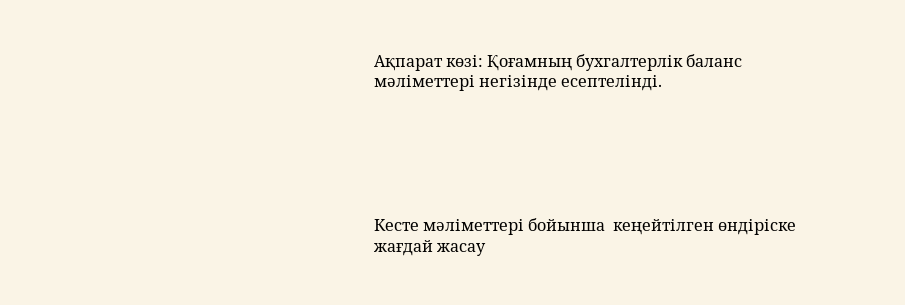Ақпарат көзі: Қоғамның бухгалтерлік баланс мәліметтері негізінде есептелінді.






Кесте мәліметтері бойынша  кеңейтілген өндіріске жағдай жасау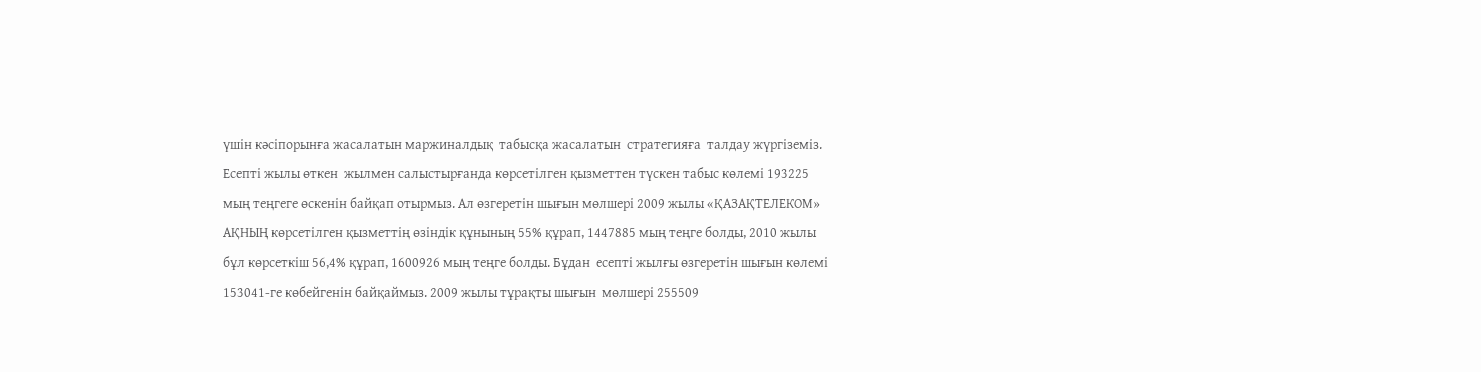үшін кәсіпорынға жасалатын маржиналдық  табысқа жасалатын  стратегияға  талдау жүргіземіз. Есепті жылы өткен  жылмен салыстырғанда көрсетілген қызметтен түскен табыс көлемі 193225 мың теңгеге өскенін байқап отырмыз. Ал өзгеретін шығын мөлшері 2009 жылы «ҚАЗАҚТЕЛЕКОМ» АҚНЫҢ көрсетілген қызметтің өзіндік құнының 55% құрап, 1447885 мың теңге болды, 2010 жылы бұл көрсеткіш 56,4% құрап, 1600926 мың теңге болды. Бұдан  есепті жылғы өзгеретін шығын көлемі 153041-ге көбейгенін байқаймыз. 2009 жылы тұрақты шығын  мөлшері 255509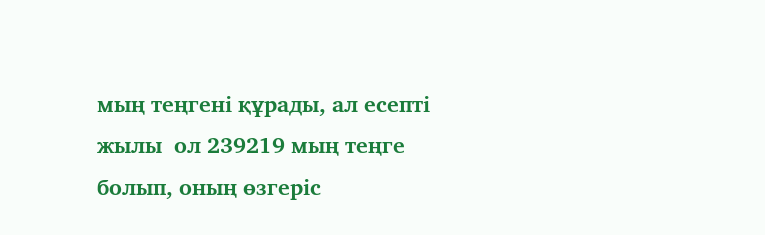мың теңгені құрады, ал есепті жылы  ол 239219 мың теңге болып, оның өзгеріс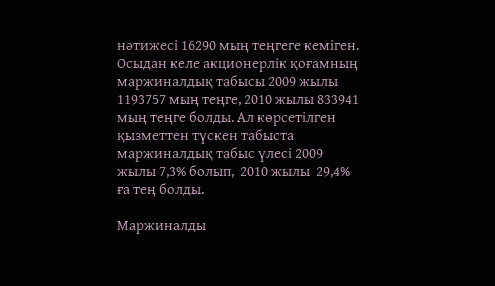нәтижесі 16290 мың теңгеге кеміген. Осыдан келе акционерлік қоғамның маржиналдық табысы 2009 жылы 1193757 мың теңге, 2010 жылы 833941 мың теңге болды. Ал көрсетілген қызметтен түскен табыста маржиналдық табыс үлесі 2009 жылы 7,3% болып,  2010 жылы  29,4% ға тең болды.

Маржиналды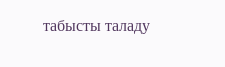табысты таладу